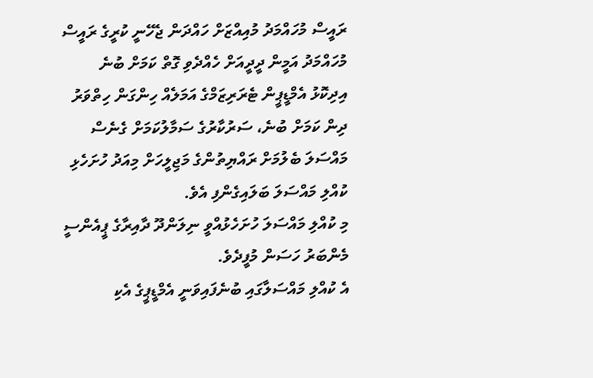ރައީސް މުހައްމަދު މުއިއްޒަށް ހައްދަން ޖެހޭނީ ކުރީގެ ރައީސް މުހައްމަދު އަމީން ދީދީއަށް ހެއްދެވި ގޮތް ކަމަށް ބުނެ އިދިކޮޅު އެމްޑީޕީން ޓެރަރިޒަމްގެ އަމަލެއް ހިންގަން ހިތްވަރު ދިން ކަމަށް ބުނެ، ސަރުކާރުގެ ސަމާލުކަމަށް ގެނެސް މައްސަލަ ބެލުމަށް ރައްޔިތުންގެ މަޖިލީހަށް މިއަދު ހުށަހެޅި ކުއްލި މައްސަލަ ބަލައިގެންފި އެވެ.
މި ކުއްލި މައްސަލަ ހުށަހެޅުއްވީ ނިލަންދޫ ދާއިރާގެ ޕީއެންސީ މެންބަރު ހަސަން މުފީދެވެ.
އެ ކުއްލި މައްސަލާގައި ބުނެފައިވަނީ އެމްޑީޕީގެ އެކި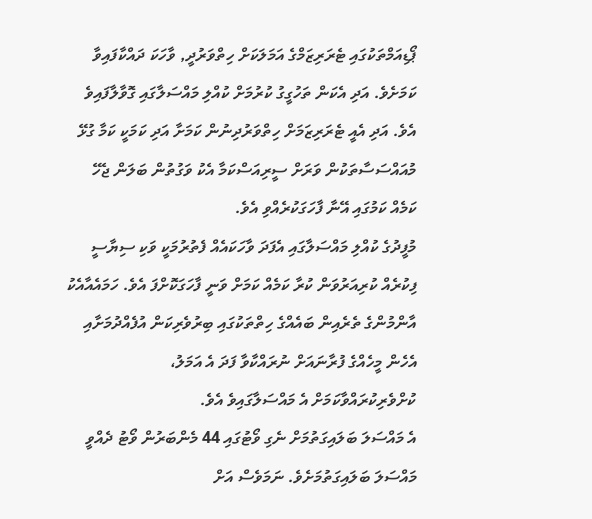ޕޯޑިއަމްތަކުގައި ޓެރަރިޒަމްގެ އަމަލަކަށް ހިތްވަރުދީ, ވާހަކަ ދައްކާފައިވާ ކަމަށެވެ. އަދި އެކަން ތަހުގީގު ކުރުމަށް ކުއްލި މައްސަލާގައި ގޮވާލާފައިވެ އެވެ. އަދި އެއީ ޓެރަރިޒަމަށް ހިތްވަރުދިނުން ކަމަށާ އަދި ކަމަކީ ކަމާ ގުޅޭ މުއައްސަސާތަކުން ވަރަށް ސީރިއަސްކަމާ އެކު ވަގުތުން ބަލަން ޖެހޭ ކަމެއް ކަމުގައި އޭނާ ފާހަގަކުރެއްވި އެވެ.
މުފީދުގެ ކުއްލި މައްސަލާގައި އެފަދަ ވާހަކައެއް ފެތުރުމަކީ ވަކި ސިޔާސީ ފިކުރެއް ކުރިއަރުވަން ކުރާ ކަމެއް ކަމަށް ވަނީ ފާހަގަކޮށްފަ އެވެ. ހަމައެއާއެކު އާންމުންގެ ތެރެއިން ބައެއްގެ ހިތްތަކުގައި ބިރުވެރިކަން އުފެއްދުމަށާއި އެހެން މީހެއްގެ ފުރާނައަށް ނުރައްކާވާ ފަދަ އެ އަމަލު، ކުށްވެރިކުރައްވާކަމަށް އެ މައްސަލާގައިވެ އެވެ.
އެ މައްސަލަ ބަލައިގަތުމަށް ނެގި ވޯޓުގައި 44 މެންބަރުން ވޯޓު ދެއްވީ މައްސަލަ ބަލައިގަތުމަށެވެ. ނަމަވެސް އަށް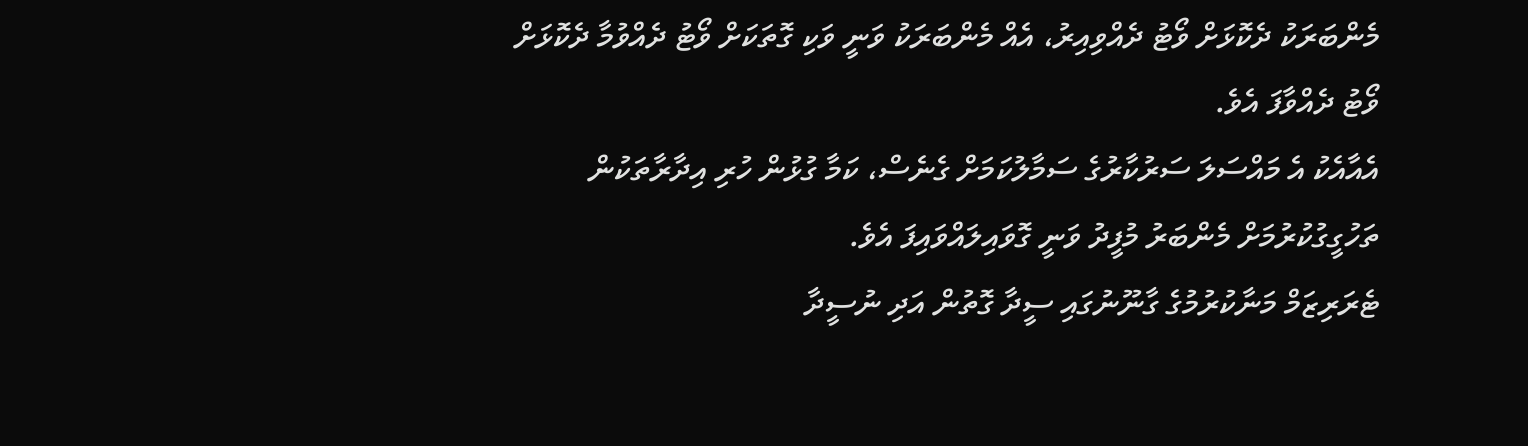މެންބަރަކު ދެކޮޅަށް ވޯޓު ދެއްވިއިރު، އެއް މެންބަރަކު ވަނީ ވަކި ގޮތަކަށް ވޯޓު ދެއްވުމާ ދެކޮޅަށް ވޯޓު ދެއްވާފަ އެވެ.
އެއާއެކު އެ މައްސަލަ ސަރުކާރުގެ ސަމާލުކަމަށް ގެނެސް، ކަމާ ގުޅުން ހުރި އިދާރާތަކުން ތަހުގީގުކުރުމަށް މެންބަރު މުފީދު ވަނީ ގޮވައިލައްވައިފަ އެވެ.
ޓެރަރިޒަމް މަނާކުރުމުގެ ގާނޫނުގައި ސީދާ ގޮތުން އަދި ނުސީދާ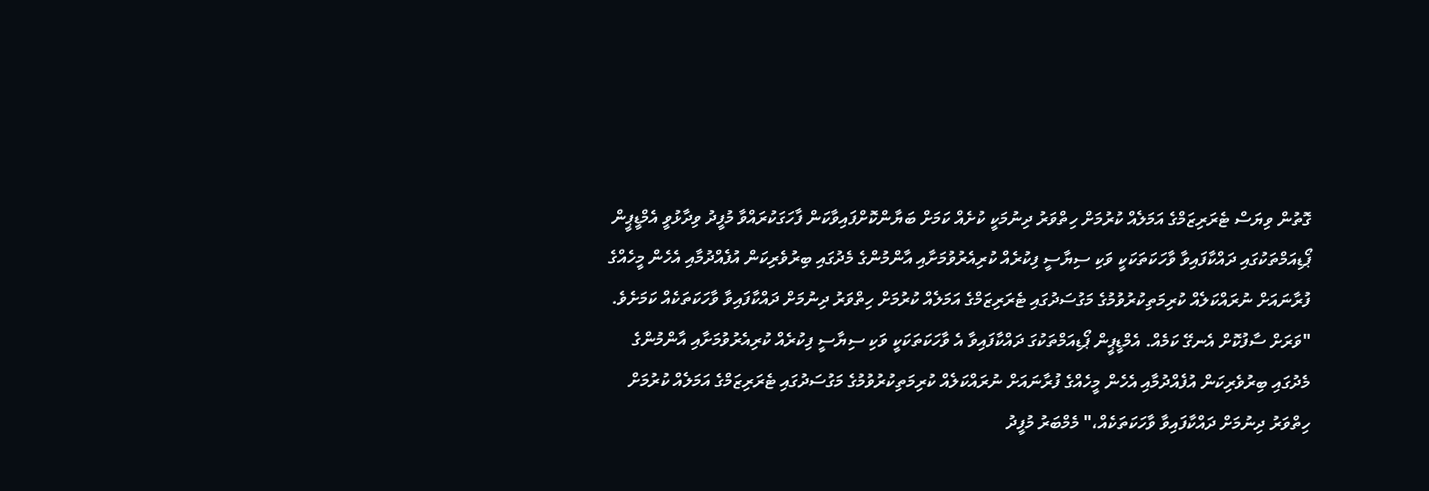ގޮތުން ވިޔަސް ޓެރަރިޒަމްގެ އަމަލެއް ކުރުމަށް ހިތްވަރު ދިނުމަކީ ކުށެއް ކަމަށް ބަޔާންކޮށްފައިވާކަން ފާހަގަކުރައްވާ މުފީދު ވިދާޅުވީ އެމްޑީޕީން ޕޯޑިއަމްތަކުގައި ދައްކާފައިވާ ވާހަކަތަކަކީ ވަކި ސިޔާސީ ފިކުރެއް ކުރިއެރުވުމަށާއި އާންމުންގެ މެދުގައި ބިރުވެރިކަން އުފެއްދުމާއި އެހެން މީހެއްގެ ފުރާނައަށް ނުރައްކަލެއް ކުރިމަތިކުރުވުމުގެ މަގުސަދުގައި ޓެރަރިޒަމްގެ އަމަލެއް ކުރުމަށް ހިތްވަރު ދިނުމަށް ދައްކާފައިވާ ވާހަކަތަކެއް ކަމަށެވެ.
"ވަރަށް ސާފުކޮށް އެނގޭ ކަމެއް. އެމްޑީޕީން ޕޯޑިއަމްތަކުގަ ދައްކާފައިވާ އެ ވާހަކަތަކަކީ ވަކި ސިޔާސީ ފިކުރެއް ކުރިއެރުވުމަށާއި އާންމުންގެ މެދުގައި ބިރުވެރިކަން އުފެއްދުމާއި އެހެން މީހެއްގެ ފުރާނައަށް ނުރައްކަލެއް ކުރިމަތިކުރުވުމުގެ މަގުސަދުގައި ޓެރަރިޒަމްގެ އަމަލެއް ކުރުމަށް ހިތްވަރު ދިނުމަށް ދައްކާފައިވާ ވާހަކަތަކެއް،" މެމްބަރު މުފީދު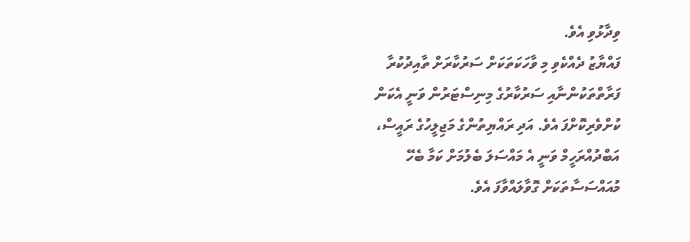ވިދާޅުވި އެވެ.
ފައްޔާޒު ދެއްކެވި މި ވާހަކަތަކަށް ސަރުކާރަށް ތާއިދުކުރާ ފަރާތްތަކުންނާއި ސަރުކާރުގެ މިނިސްޓަރުން ވަނީ އެކަން ކުށްވެރިކޮށްފަ އެވެ. އަދި ރައްޔިތުންގެ މަޖިލީހުގެ ރައީސް، އަބްދުއްރަހީމް ވަނީ އެ މައްސަލަ ބެލުމަށް ކަމާ ބެހޭ މުއައްސަސާތަކަށް ގޮވާލައްވާފަ އެވެ.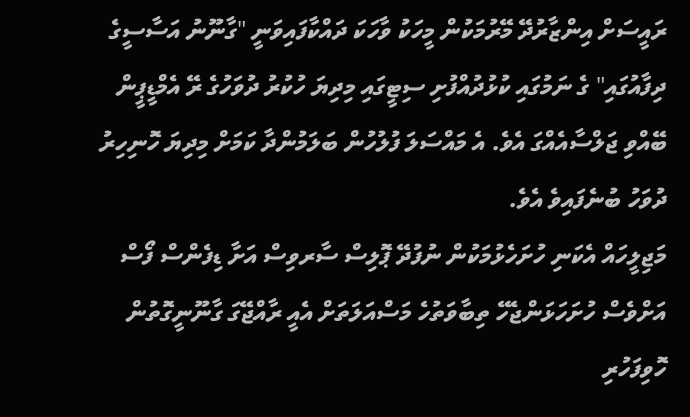ރައީސަށް އިންޒާރުދޭ މޭރުމަކުން މީހަކު ވާހަކަ ދައްކާފައިވަނީ "ގާނޫނު އަސާސީގެ ދިފާއުގައި" ގެ ނަމުގައި ކުޅުދުއްފުށި ސިޓީގައި މިދިޔަ ހުކުރު ދުވަހުގެ ރޭ އެމްޑީޕީން ބޭއްވި ޖަލްސާއެއްގަ އެވެ. އެ މައްސަލަ ފުލުހުން ބަލަމުންދާ ކަމަށް މިދިޔަ ހޮނިހިރު ދުވަހު ބުނެފައިވެ އެވެ.
މަޖިލީހައް އެކަނި ހުށަހެޅުމަކުން ނުފުދޭ ޕޮލިސް ސާރވިސް އަށާ ޑިފެންސް ފޯސް އަށްވެސް ހުށަހަޅަންޖެހޭ ތިބާވަތުހެ މަސްއަލަތަށް އެއީ ރާއްޖޭގަ ގާނޫނީގޮތުން ހޮވިފަހުރި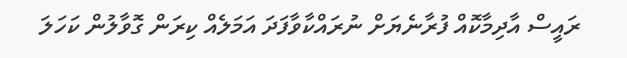ރައީސް އާދިމާކޮއް ފުރާނެޔަށް ނުރައްކާވާފަދަ އަމަލެއް ކިރަން ގޮވާލުން ކަހަލަ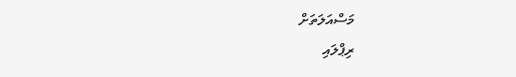މަސްއަލަތަށް
ރިޕްލައި